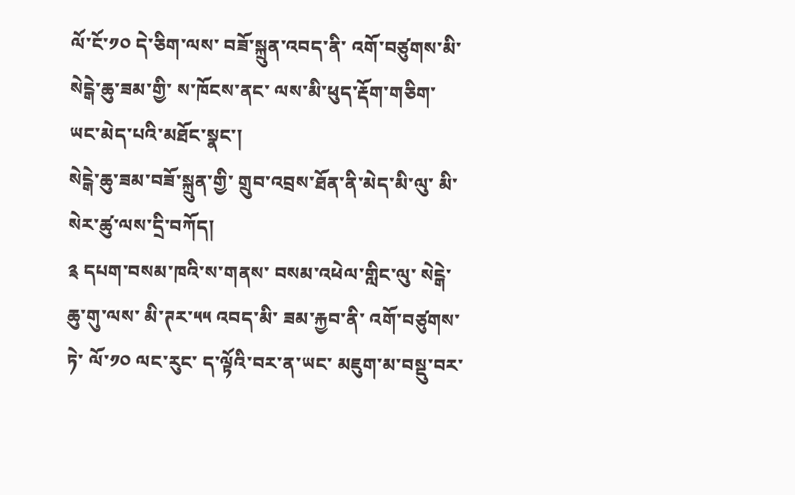ལོ་ངོ་༡༠ དེ་ཅིག་ལས་ བཟོ་སྐྲུན་འབད་ནི་ འགོ་བཙུགས་མི་ སེངྒེ་ཆུ་ཟམ་གྱི་ ས་ཁོངས་ནང་ ལས་མི་ཕུད་རྡོག་གཅིག་ཡང་མེད་པའི་མཐོང་སྣང་།
སེངྒེ་ཆུ་ཟམ་བཟོ་སྐྲུན་གྱི་ གྲུབ་འབྲས་ཐོན་ནི་མེད་མི་ལུ་ མི་སེར་ཚུ་ལས་དྲི་བཀོད།
༉ དཔག་བསམ་ཁའི་ས་གནས་ བསམ་འཕེལ་གླིང་ལུ་ སེངྒེ་ཆུ་གུ་ལས་ མི་ཊར་༥༥ འབད་མི་ ཟམ་རྐྱབ་ནི་ འགོ་བཙུགས་ཏེ་ ལོ་༡༠ ལང་རུང་ ད་ལྟོའི་བར་ན་ཡང་ མཇུག་མ་བསྡུ་བར་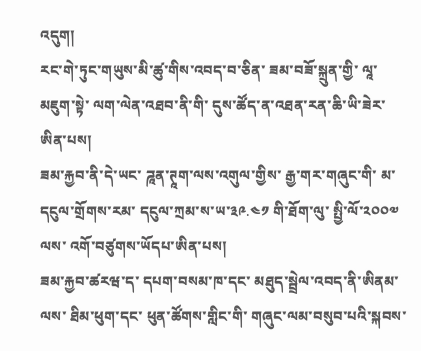འདུག།
རང་གེ་ཏུང་གཡུས་མི་ཚུ་གིས་འབད་བ་ཅིན་ ཟམ་བཟོ་སྐྲུན་གྱི་ ལཱ་མཇུག་སྟེ་ ལག་ལེན་འཐབ་ནི་གི་ དུས་ཚོད་ན་འཐན་རན་ཆི་ཡི་ཟེར་ཨིན་པས།
ཟམ་རྐྱབ་ནི་དེ་ཡང་ ཌཱན་ཊཱག་ལས་འགུལ་གྱིས་ རྒྱ་གར་གཞུང་གི་ མ་དངུལ་གྲོགས་རམ་ དངུལ་ཀྲམ་ས་ཡ་༣༩.༤༡ གི་ཐོག་ལུ་ སྤྱི་ལོ་༢༠༠༧ ལས་ འགོ་བཙུགས་ཡོདཔ་ཨིན་པས།
ཟམ་རྐྱབ་ཚརཝ་ད་ དཔག་བསམ་ཁ་དང་ མཐུད་སྦྲེལ་འབད་ནི་ཨིནམ་ལས་ ཐིམ་ཕུག་དང་ ཕུན་ཚོགས་གླིང་གི་ གཞུང་ལམ་བསུབ་པའི་སྐབས་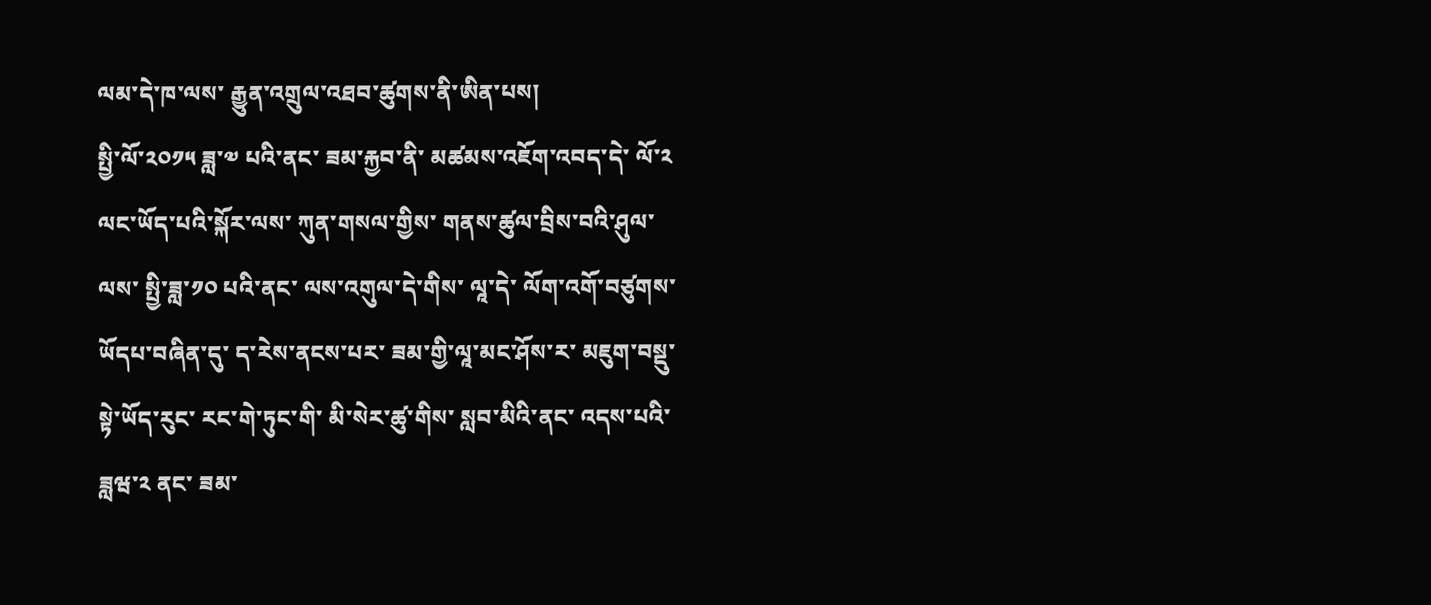ལམ་དེ་ཁ་ལས་ རྒྱུན་འགྲུལ་འཐབ་ཚུགས་ནི་ཨིན་པས།
སྤྱི་ལོ་༢༠༡༥ ཟླ་༧ པའི་ནང་ ཟམ་རྐྱབ་ནི་ མཚམས་འཇོག་འབད་དེ་ ལོ་༢ ལང་ཡོད་པའི་སྐོར་ལས་ ཀུན་གསལ་གྱིས་ གནས་ཚུལ་བྲིས་བའི་ཤུལ་ལས་ སྤྱི་ཟླ་༡༠ པའི་ནང་ ལས་འགུལ་དེ་གིས་ ལཱ་དེ་ ལོག་འགོ་བཙུགས་ཡོདཔ་བཞིན་དུ་ ད་རེས་ནངས་པར་ ཟམ་གྱི་ལཱ་མང་ཤོས་ར་ མཇུག་བསྡུ་སྟེ་ཡོད་རུང་ རང་གེ་ཏུང་གི་ མི་སེར་ཚུ་གིས་ སླབ་མིའི་ནང་ འདས་པའི་ཟླཝ་༢ ནང་ ཟམ་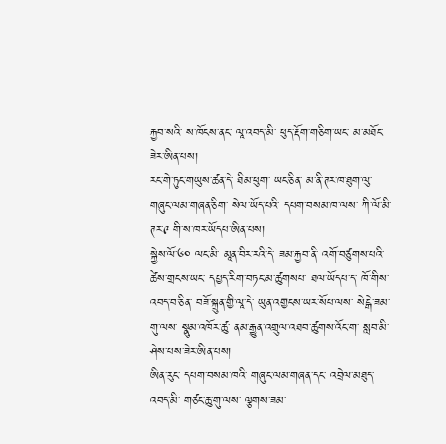རྐྱབ་སའི་ ས་ཁོངས་ནང་ ལཱ་འབད་མི་ ཕུད་རྡོག་གཅིག་ཡང་ མ་མཐོང་ཟེར་ཨིན་པས།
རང་གེ་ཏུང་གཡུས་ཚན་དེ་ ཐིམ་ཕུག་ ཡང་ཅིན་ མ་ནི་ཊར་ཁ་ཐུག་ལུ་ གཞུང་ལམ་གཞན་ཅིག་ སེལ་ཡོད་པའི་ དཔག་བསམ་ཁ་ལས་ ཀི་ལོ་མི་ཊར་༩ གི་ས་ཁར་ཡོདཔ་ཨིན་པས།
སྐྱེས་ལོ་༦༠ ལང་མི་ མཱན་བིར་རའི་དེ་ ཟམ་རྐྱབ་ནི་ འགོ་བཙུགས་པའི་ ཚེས་གྲངས་ཡང་ དཔྱད་རིག་བཏང་མ་ཚུགསཔ་ ཐལ་ཡོདཔ་ད་ ཁོ་གིས་འབད་བ་ཅིན་ བཟོ་སྐྲུན་གྱི་ལཱ་དེ་ ཡུན་འགྱངས་ཡར་སོཔ་ལས་ སེངྒེ་ཟམ་གུ་ལས་ སྣུམ་འཁོར་ཚུ་ ནམ་རྒྱུན་འགྲུལ་འཐབ་ཚུགས་འོང་ག་ སླབ་མི་ཤེས་པས་ཟེར་ཨིན་པས།
ཨིན་རུང་ དཔག་བསམ་ཁའི་ གཞུང་ལམ་གཞན་དང་ འབྲེལ་མཐུད་འབད་མི་ གཙང་ཆུ་གུ་ལས་ ལྕགས་ཟམ་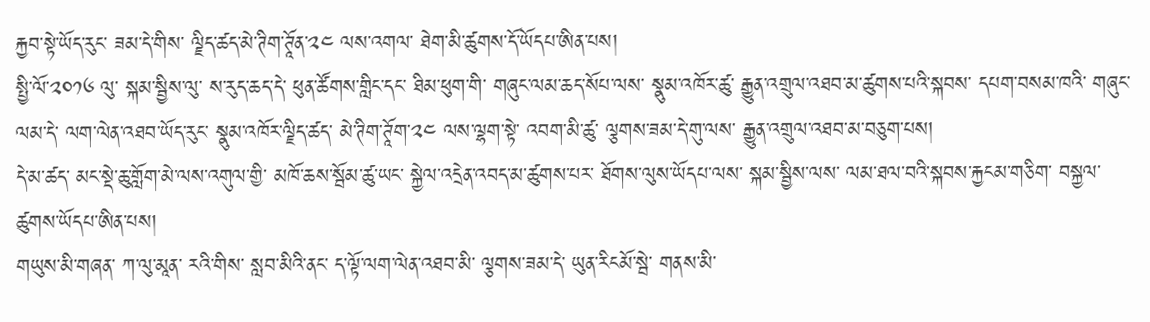རྐྱབ་སྟེ་ཡོད་རུང་ ཟམ་དེ་གིས་ ལྗིད་ཚད་མེ་ཊིག་ཊཱོན་༢༤ ལས་འགལ་ ཐེག་མི་ཚུགས་དོ་ཡོདཔ་ཨིན་པས།
སྤྱི་ལོ་༢༠༡༦ ལུ་ སྐམ་སྦྱིས་ལུ་ ས་རུད་ཆད་དེ་ ཕུན་ཚོགས་གླིང་དང་ ཐིམ་ཕུག་གི་ གཞུང་ལམ་ཆད་སོཔ་ལས་ སྣུམ་འཁོར་ཚུ་ རྒྱུན་འགྲུལ་འཐབ་མ་ཚུགས་པའི་སྐབས་ དཔག་བསམ་ཁའི་ གཞུང་ལམ་དེ་ ལག་ལེན་འཐབ་ཡོད་རུང་ སྣུམ་འཁོར་ལྗིད་ཚད་ མེ་ཊིག་ཊཱོག་༢༤ ལས་ལྷག་སྟེ་ འབག་མི་ཚུ་ ལྕགས་ཟམ་དེ་གུ་ལས་ རྒྱུན་འགྲུལ་འཐབ་མ་བཅུག་པས།
དེ་མ་ཚད་ མང་སྡེ་ཆུ་གློག་མེ་ལས་འགུལ་གྱི་ མཁོ་ཆས་སྦོམ་ཚུ་ཡང་ སྐྱེལ་འདྲེན་འབད་མ་ཚུགས་པར་ ཐོགས་ལུས་ཡོདཔ་ལས་ སྐམ་སྦྱིས་ལས་ ལམ་ཐལ་བའི་སྐབས་རྐྱངམ་གཅིག་ བསྐྱལ་ཚུགས་ཡོདཔ་ཨིན་པས།
གཡུས་མི་གཞན་ ཀ་ལུ་མཱན་ རའི་གིས་ སླབ་མིའི་ནང་ ད་ལྟོ་ལག་ལེན་འཐབ་མི་ ལྕགས་ཟམ་དེ་ ཡུན་རིངམོ་སྦེ་ གནས་མི་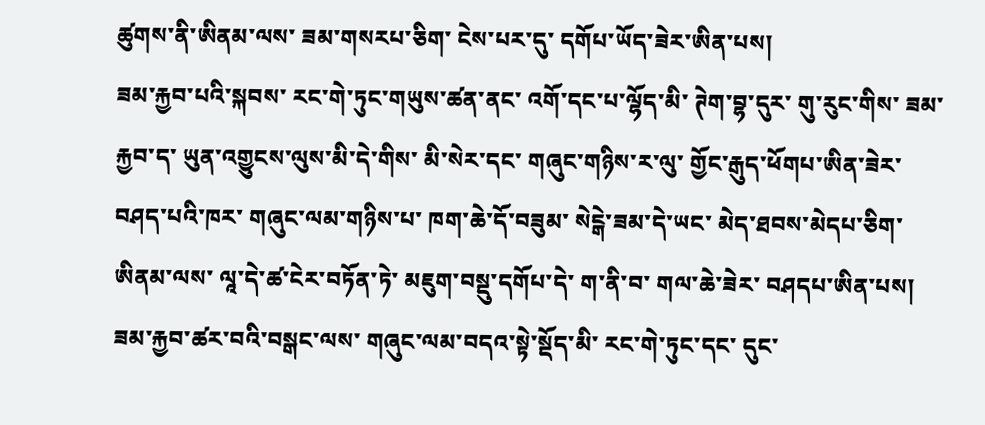ཚུགས་ནི་ཨིནམ་ལས་ ཟམ་གསརཔ་ཅིག་ ངེས་པར་དུ་ དགོཔ་ཡོད་ཟེར་ཨིན་པས།
ཟམ་རྐྱབ་པའི་སྐབས་ རང་གེ་ཏུང་གཡུས་ཚན་ནང་ འགོ་དང་པ་ལྷོད་མི་ ཊེག་བྷ་དུར་ གུ་རུང་གིས་ ཟམ་རྐྱབ་ད་ ཡུན་འགྱུངས་ལུས་མི་དེ་གིས་ མི་སེར་དང་ གཞུང་གཉིས་ར་ལུ་ གྱོང་རྒུད་ཕོགཔ་ཨིན་ཟེར་ བཤད་པའི་ཁར་ གཞུང་ལམ་གཉིས་པ་ ཁག་ཆེ་དོ་བཟུམ་ སེངྒེ་ཟམ་དེ་ཡང་ མེད་ཐབས་མེདཔ་ཅིག་ཨིནམ་ལས་ ལཱ་དེ་ཚ་ངེར་བཏོན་ཏེ་ མཇུག་བསྡུ་དགོཔ་དེ་ ག་ནི་བ་ གལ་ཆེ་ཟེར་ བཤདཔ་ཨིན་པས།
ཟམ་རྐྱབ་ཚར་བའི་བསྒང་ལས་ གཞུང་ལམ་བདའ་སྟེ་སྡོད་མི་ རང་གེ་ཏུང་དང་ དུང་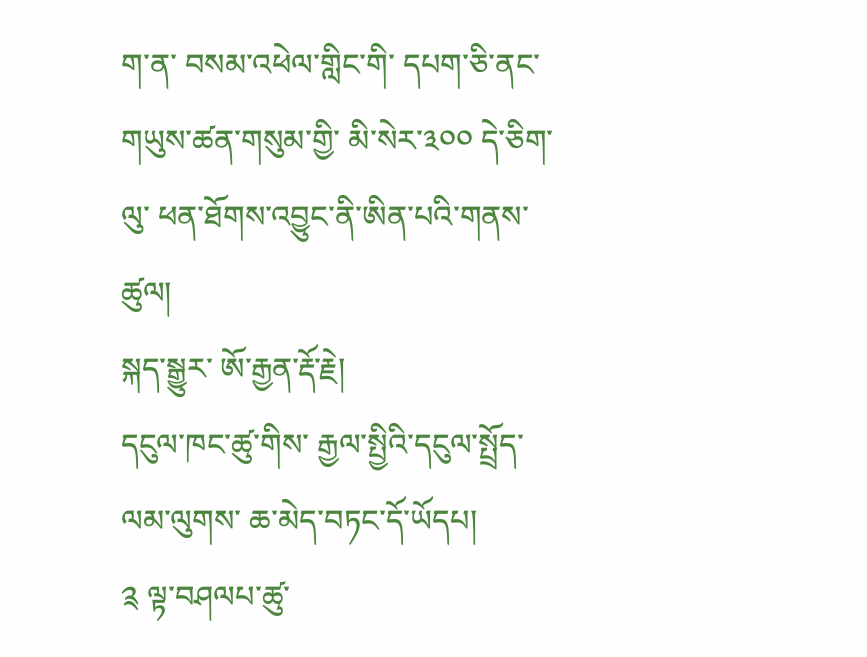ག་ན་ བསམ་འཕེལ་གླིང་གི་ དཔག་ཅི་ནང་ གཡུས་ཚན་གསུམ་གྱི་ མི་སེར་༣༠༠ དེ་ཅིག་ལུ་ ཕན་ཐོགས་འབྱུང་ནི་ཨིན་པའི་གནས་ཚུལ།
སྐད་སྒྱུར་ ཨོ་རྒྱན་རྡོ་རྗེ།
དངུལ་ཁང་ཚུ་གིས་ རྒྱལ་སྤྱིའི་དངུལ་སྤྲོད་ལམ་ལུགས་ ཆ་མེད་བཏང་དོ་ཡོདཔ།
༉ ལྟ་བཤལཔ་ཚུ་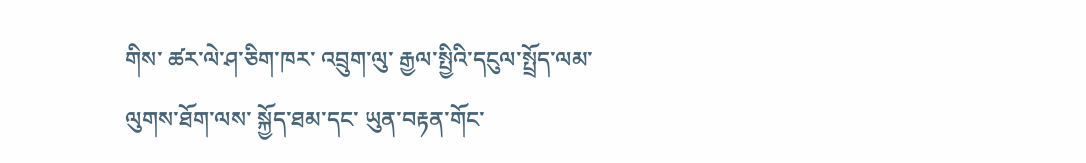གིས་ ཚར་ལེ་ཤ་ཅིག་ཁར་ འབྲུག་ལུ་ རྒྱལ་སྤྱིའི་དངུལ་སྤྲོད་ལམ་ལུགས་ཐོག་ལས་ སྐྱོད་ཐམ་དང་ ཡུན་བརྟན་གོང་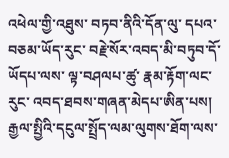འཕེལ་གྱི་འཐུས་ བཏབ་ནིའི་དོན་ལུ་ དཔའ་བཅམ་ཡོད་རུང་ བརྗེ་སོར་འབད་མི་བཏུབ་དོ་ཡོདཔ་ལས་ ལྟ་བཤལཔ་ཚུ་ རྣམ་རྟོག་ལང་རུང་ འབད་ཐབས་གཞན་མེདཔ་ཨིན་པས། རྒྱལ་སྤྱིའི་དངུལ་སྤྲོད་ལམ་ལུགས་ཐོག་ལས་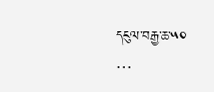དངུལ་བརྒྱ་ཆ་༥༠ …